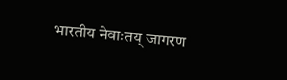भारतीय नेवाःतय् जागरण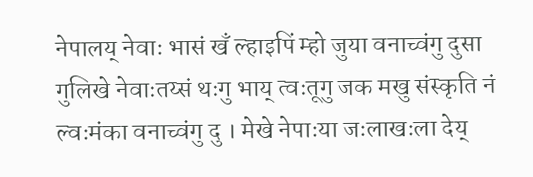नेपालय् नेवाः भासं खँ ल्हाइपिं म्हो जुया वनाच्वंगु दुसा गुलिखे नेवाःतय्सं थःगु भाय् त्वःतूगु जक मखु संस्कृति नं ल्वःमंका वनाच्वंगु दु । मेखे नेपाःया जःलाखःला देय्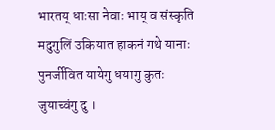भारतय् धाःसा नेवाः भाय् व संस्कृति मदुगुलिं उकियात हाकनं गथे यानाः पुनर्जीवित यायेगु धयागु कुतः जुयाच्वंगु दु ।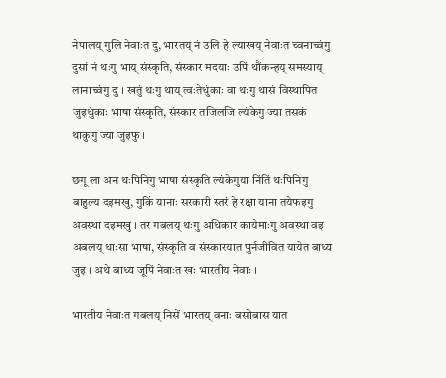नेपालय् गुलि नेवाःत दु, भारतय् नं उलि हे ल्याखय् नेवाःत च्वनाच्वंगु दुसां नं थःगु भाय् संस्कृति, संस्कार मदयाः उपिं थौंकन्हय् समस्याय् लानाच्वंगु दु । खतुं थःगु थाय् त्वःतेधुंकाः वा थःगु थासं विस्थापित जुइधुंकाः भाषा संस्कृति, संस्कार तजिलजि ल्यंकेगु ज्या तसकं थाकुगु ज्या जुइफु ।

छगू ला अन थःपिनिगु भाषा संस्कृति ल्यंकेगुया निंतिं थःपिनिगु बाहुल्य दइमखु, गुकिं यानाः सरकारी स्तरं हे रक्षा याना तयेफइगु अवस्था दइमखु । तर गबलय् थःगु अधिकार कायेमाःगु अवस्था वइ अबलय् धाःसा भाषा, संस्कृति व संस्कारयात पुर्नजीवित यायेत बाध्य जुइ । अथे बाध्य जूपिं नेवाःत खः भारतीय नेवाः ।

भारतीय नेवाःत गबलय् निसें भारतय् वनाः बसोबास यात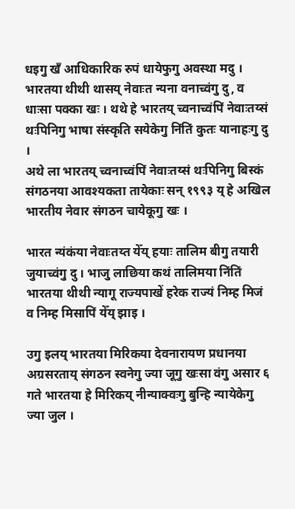धइगु खँ आधिकारिक रुपं धायेफुगु अवस्था मदु । भारतया थीथी थासय् नेवाःत न्यना वनाच्वंगु दु, व धाःसा पक्का खः । थथे हे भारतय् च्वनाच्वंपिं नेवाःतय्सं थःपिनिगु भाषा संस्कृति सयेकेगु निंतिं कुतः यानाहःगु दु ।
अथे ला भारतय् च्वनाच्वंपिं नेवाःतय्सं थःपिनिगु बिस्कं संगठनया आवश्यकता तायेकाः सन् १९९३ य् हे अखिल भारतीय नेवार संगठन चायेकूगु खः ।

भारत न्यंकंया नेवाःतय्त येँय् हयाः तालिम बीगु तयारी जुयाच्वंगु दु । भाजु लाछिया कथं तालिमया निंतिं भारतया थीथी न्यागू राज्यपाखें हरेक राज्यं निम्ह मिजं व निम्ह मिसापिं येँय् झाइ ।

उगु इलय् भारतया मिरिकया देवनारायण प्रधानया अग्रसरताय् संगठन स्वनेगु ज्या जूगु खःसा वंगु असार ६ गते भारतया हे मिरिकय् नीन्याक्वःगु बुन्हि न्यायेकेगु ज्या जुल ।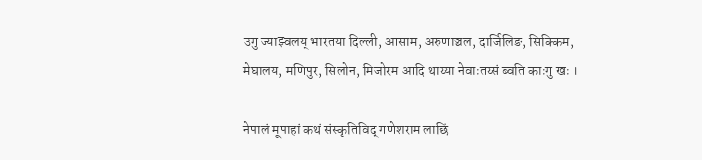उगु ज्याझ्वलय् भारतया दिल्ली, आसाम, अरुणाञ्चल, दार्जिलिङ, सिक्किम, मेघालय, मणिपुर, सिलोन, मिजोरम आदि थाय्या नेवाःतय्सं ब्वति काःगु खः ।

नेपालं मूपाहां कथं संस्कृतिविद् गणेशराम लाछिं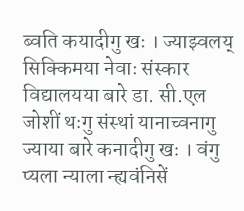ब्वति कयादीगु खः । ज्याझ्वलय् सिक्किमया नेवाः संस्कार विद्यालयया बारे डा. सी.एल जोशीं थःगु संस्थां यानाच्वनागु ज्याया बारे कनादीगु खः । वंगु प्यला न्याला न्ह्यवंनिसें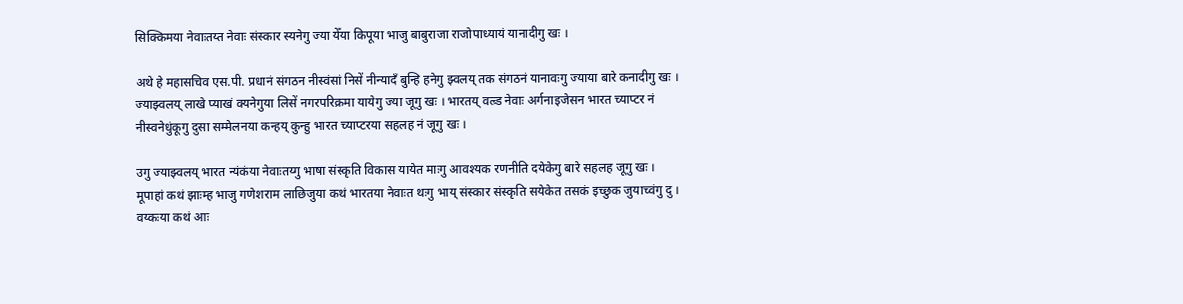सिक्किमया नेवाःतय्त नेवाः संस्कार स्यनेगु ज्या येँया किपूया भाजु बाबुराजा राजोपाध्यायं यानादीगु खः ।

अथे हे महासचिव एस.पी. प्रधानं संगठन नीस्वंसां निसें नीन्यादँ बुन्हि हनेगु झ्वलय् तक संगठनं यानावःगु ज्याया बारे कनादीगु खः ।
ज्याझ्वलय् लाखे प्याखं क्यनेगुया लिसें नगरपरिक्रमा यायेगु ज्या जूगु खः । भारतय् वल्र्ड नेवाः अर्गनाइजेसन भारत च्याप्टर नं नीस्वनेधुंकूगु दुसा सम्मेलनया कन्हय् कुन्हु भारत च्याप्टरया सहलह नं जूगु खः ।

उगु ज्याझ्वलय् भारत न्यंकंया नेवाःतय्गु भाषा संस्कृति विकास यायेत माःगु आवश्यक रणनीति दयेकेगु बारे सहलह जूगु खः ।
मूपाहां कथं झाःम्ह भाजु गणेशराम लाछिजुया कथं भारतया नेवाःत थःगु भाय् संस्कार संस्कृति सयेकेत तसकं इच्छुक जुयाच्वंगु दु । वय्कःया कथं आः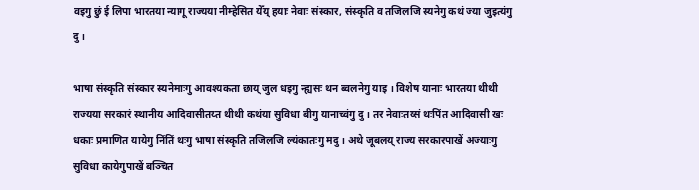वइगु छुं ई लिपा भारतया न्यागू राज्यया नीम्हेसित येँय् हयाः नेवाः संस्कार, संस्कृति व तजिलजि स्यनेगु कथं ज्या जुइत्यंगु दु ।

भाषा संस्कृति संस्कार स्यनेमाःगु आवश्यकता छाय् जुल धइगु न्ह्यसः थन ब्वलनेगु याइ । विशेष यानाः भारतया थीथी राज्यया सरकारं स्थानीय आदिवासीतय्त थीथी कथंया सुविधा बीगु यानाच्वंगु दु । तर नेवाःतय्सं थःपिंत आदिवासी खः धकाः प्रमाणित यायेगु निंतिं थःगु भाषा संस्कृति तजिलजि ल्यंकातःगु मदु । अथे जूबलय् राज्य सरकारपाखें अज्याःगु सुविधा कायेगुपाखें बञ्चित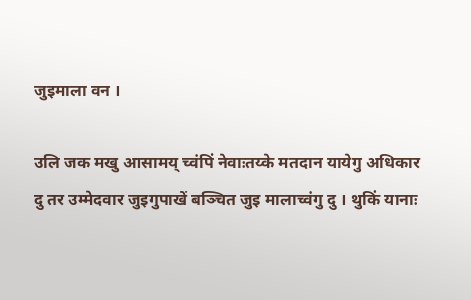जुइमाला वन ।

उलि जक मखु आसामय् च्वंपिं नेवाःतय्के मतदान यायेगु अधिकार दु तर उम्मेदवार जुइगुपाखें बञ्चित जुइ मालाच्वंगु दु । थुकिं यानाः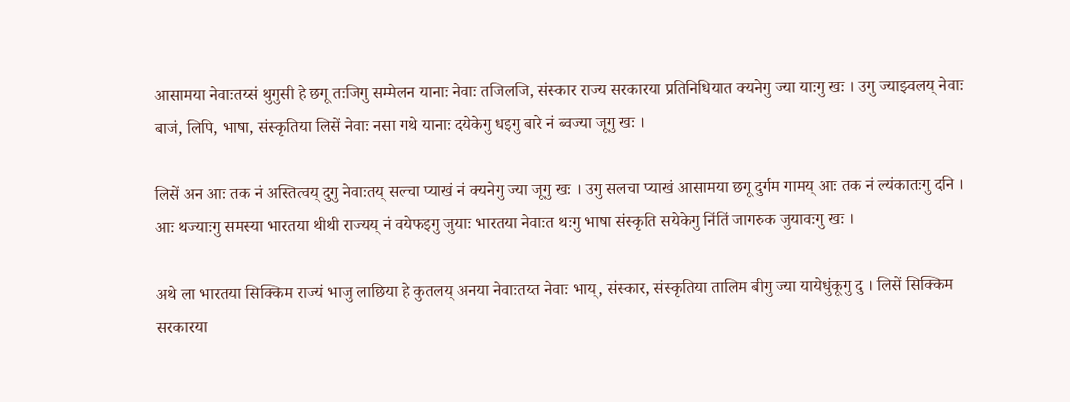आसामया नेवाःतय्सं थुगुसी हे छगू तःजिगु सम्मेलन यानाः नेवाः तजिलजि, संस्कार राज्य सरकारया प्रतिनिधियात क्यनेगु ज्या याःगु खः । उगु ज्याझ्वलय् नेवाः बाजं, लिपि, भाषा, संस्कृतिया लिसें नेवाः नसा गथे यानाः दयेकेगु धइगु बारे नं ब्वज्या जूगु खः ।

लिसें अन आः तक नं अस्तित्वय् दुगु नेवाःतय् सल्चा प्याखं नं क्यनेगु ज्या जूगु खः । उगु सलचा प्याखं आसामया छगू दुर्गम गामय् आः तक नं ल्यंकातःगु दनि । आः थज्याःगु समस्या भारतया थीथी राज्यय् नं वयेफइगु जुयाः भारतया नेवाःत थःगु भाषा संस्कृति सयेकेगु निंतिं जागरुक जुयावःगु खः ।

अथे ला भारतया सिक्किम राज्यं भाजु लाछिया हे कुतलय् अनया नेवाःतय्त नेवाः भाय्, संस्कार, संस्कृतिया तालिम बीगु ज्या यायेधुंकूगु दु । लिसें सिक्किम सरकारया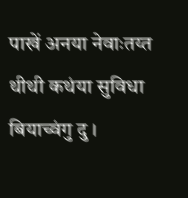पाखें अनया नेवाःतय्त थीथी कथंया सुविधा बियाच्वंगु दु ।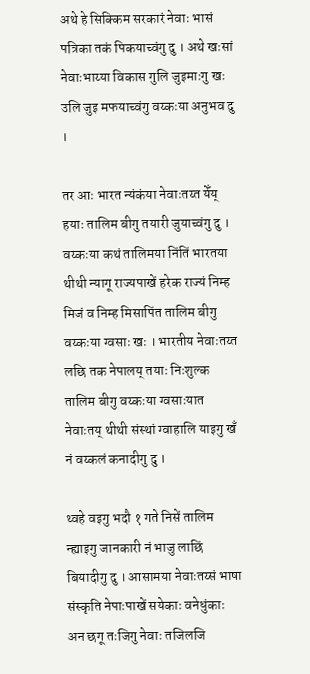अथे हे सिक्किम सरकारं नेवाः भासं पत्रिका तकं पिकयाच्वंगु दु । अथे खःसां नेवाःभाय्या विकास गुलि जुइमाःगु खः उलि जुइ मफयाच्वंगु वय्कःया अनुभव दु ।

तर आः भारत न्यंकंया नेवाःतय्त येँय् हयाः तालिम बीगु तयारी जुयाच्वंगु दु । वय्कःया कथं तालिमया निंतिं भारतया थीथी न्यागू राज्यपाखें हरेक राज्यं निम्ह मिजं व निम्ह मिसापिंत तालिम बीगु वय्कःया ग्वसाः खः । भारतीय नेवाःतय्त लछि तक नेपालय् तयाः निःशुल्क तालिम बीगु वय्कःया ग्वसाःयात नेवाःतय् थीथी संस्थां ग्वाहालि याइगु खँ नं वय्कलं कनादीगु दु ।

थ्वहे वइगु भदौ १ गते निसें तालिम न्ह्याइगु जानकारी नं भाजु लाछिं बियादीगु दु । आसामया नेवाःतय्सं भाषा संस्कृति नेपाःपाखें सयेकाः वनेधुंकाः अन छगू तःजिगु नेवाः तजिलजि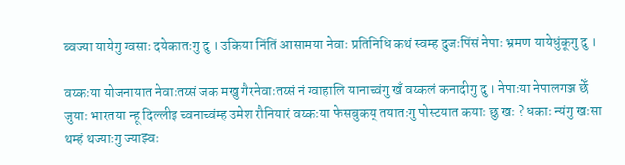ब्वज्या यायेगु ग्वसाः दयेकातःगु दु । उकिया निंतिं आसामया नेवाः प्रतिनिधि कथं स्वम्ह दुजःपिंसं नेपाः भ्रमण यायेधुंकूगु दु ।

वय्कःया योजनायात नेवाःतय्सं जक मखु गैरनेवाःतय्सं नं ग्वाहालि यानाच्वंगु खँ वय्कलं कनादीगु दु । नेपाःया नेपालगञ्ज छेँ जुयाः भारतया न्हू दिल्लीइ च्वनाच्वंम्ह उमेश रौनियारं वय्कःया फेसबुकय् तयातःगु पोस्टयात कयाः छु खः ? धकाः न्यंगु खःसा थम्हं थज्याःगु ज्याझ्वः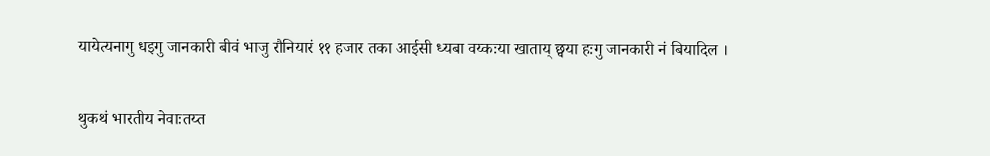यायेत्यनागु धइगु जानकारी बीवं भाजु रौनियारं ११ हजार तका आईसी ध्यबा वय्कःया खाताय् छ्वया हःगु जानकारी नं बियादिल ।

थुकथं भारतीय नेवाःतय्त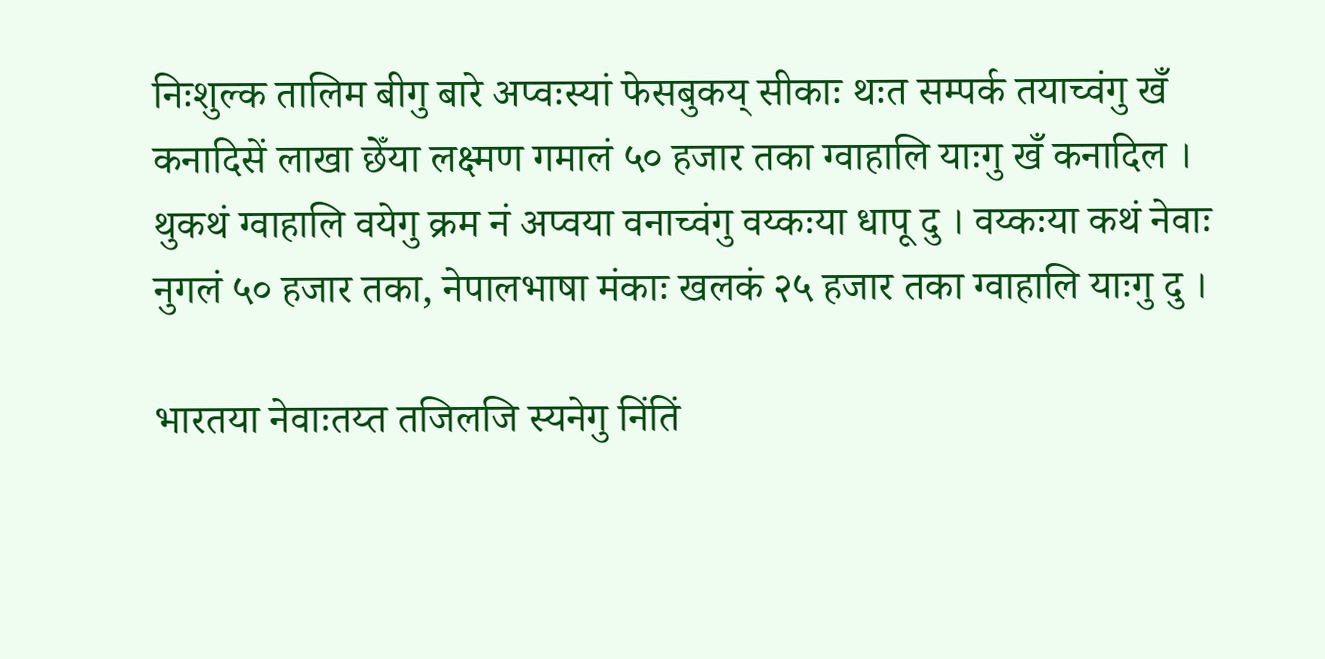निःशुल्क तालिम बीगु बारे अप्वःस्यां फेसबुकय् सीकाः थःत सम्पर्क तयाच्वंगु खँ कनादिसें लाखा छेँया लक्ष्मण गमालं ५० हजार तका ग्वाहालि याःगु खँ कनादिल । थुकथं ग्वाहालि वयेगु क्रम नं अप्वया वनाच्वंगु वय्कःया धापू दु । वय्कःया कथं नेवाः नुगलं ५० हजार तका, नेपालभाषा मंकाः खलकं २५ हजार तका ग्वाहालि याःगु दु ।

भारतया नेवाःतय्त तजिलजि स्यनेगु निंतिं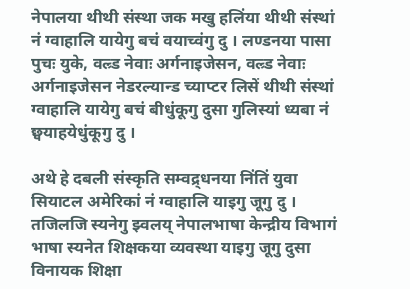नेपालया थीथी संस्था जक मखु हलिंया थीथी संस्थां नं ग्वाहालि यायेगु बचं वयाच्वंगु दु । लण्डनया पासा पुचः युके, वल्र्ड नेवाः अर्गनाइजेसन, वल्र्ड नेवाः अर्गनाइजेसन नेडरल्यान्ड च्याप्टर लिसें थीथी संस्थां ग्वाहालि यायेगु बचं बीधुंकूगु दुसा गुलिस्यां ध्यबा नं छ्वयाहयेधुंकूगु दु ।

अथे हे दबली संस्कृति सम्वद्र्धनया निंतिं युवा सियाटल अमेरिकां नं ग्वाहालि याइगु जूगु दु । तजिलजि स्यनेगु झ्वलय् नेपालभाषा केन्द्रीय विभागं भाषा स्यनेत शिक्षकया व्यवस्था याइगु जूगु दुसा विनायक शिक्षा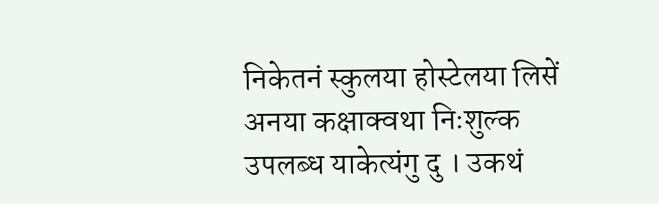निकेतनं स्कुलया होस्टेलया लिसें अनया कक्षाक्वथा निःशुल्क उपलब्ध याकेत्यंगु दु । उकथं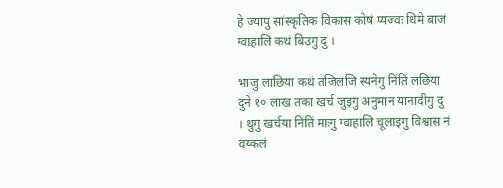हे ज्यापु सांस्कृतिक विकास कोषं प्यज्वः धिमे बाजं ग्वाहालि कथं बिउगु दु ।

भाजु लाछिया कथं तजिलजि स्यनेगु निंतिं लछिया दुने १० लाख तका खर्च जुइगु अनुमान यानादीगु दु । थुगु खर्चया निंतिं माःगु ग्वाहालि चूलाइगु विश्वास नं वय्कलं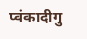प्वंकादीगु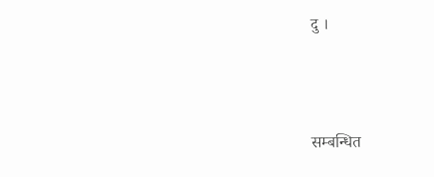दु ।



सम्बन्धित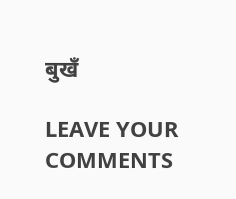बुखँ

LEAVE YOUR COMMENTS